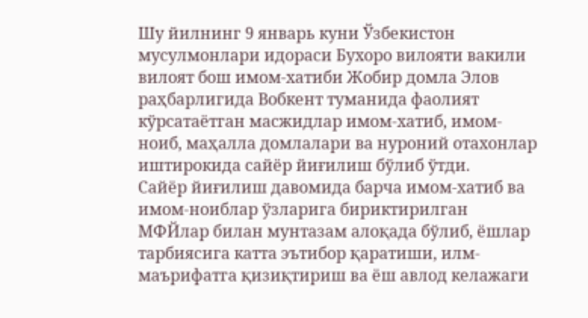Шу йилнинг 9 январь куни Ўзбекистон мусулмонлари идораси Бухоро вилояти вакили вилоят бош имом-хатиби Жобир домла Элов раҳбарлигида Вобкент туманида фаолият кўрсатаётган масжидлар имом-хатиб, имом-ноиб, маҳалла домлалари ва нуроний отахонлар иштирокида сайёр йиғилиш бўлиб ўтди.
Сайёр йиғилиш давомида барча имом-хатиб ва имом-ноиблар ўзларига бириктирилган МФЙлар билан мунтазам алоқада бўлиб, ёшлар тарбиясига катта эътибор қаратиши, илм-маърифатга қизиқтириш ва ёш авлод келажаги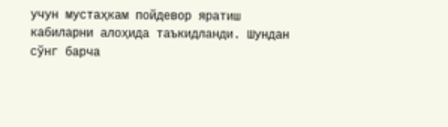учун мустаҳкам пойдевор яратиш кабиларни алоҳида таъкидланди. Шундан сўнг барча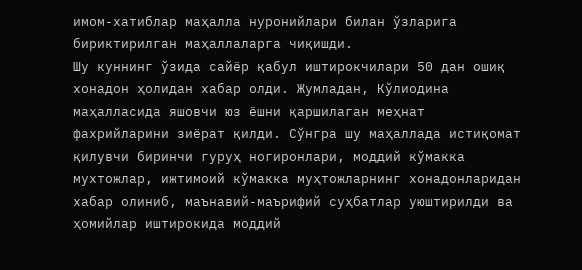имом-хатиблар маҳалла нуронийлари билан ўзларига бириктирилган маҳаллаларга чиқишди.
Шу куннинг ўзида сайёр қабул иштирокчилари 50 дан ошиқ хонадон ҳолидан хабар олди. Жумладан, Кўлиодина маҳалласида яшовчи юз ёшни қаршилаган меҳнат фахрийларини зиёрат қилди. Сўнгра шу маҳаллада истиқомат қилувчи биринчи гуруҳ ногиронлари, моддий кўмакка мухтожлар, ижтимоий кўмакка муҳтожларнинг хонадонларидан хабар олиниб, маънавий-маърифий суҳбатлар уюштирилди ва ҳомийлар иштирокида моддий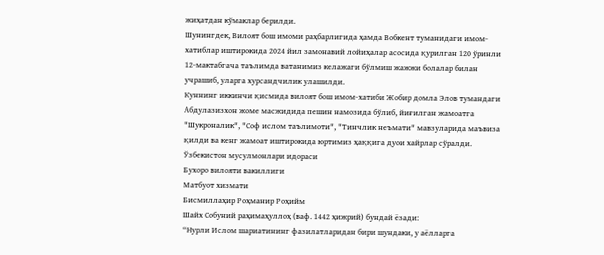жиҳатдан кўмаклар берилди.
Шунингдек, Вилоят бош имоми раҳбарлигида ҳамда Вобкент туманидаги имом-хатиблар иштирокида 2024 йил замонавий лойиҳалар асосида қурилган 120 ўринли 12-мактабгача таълимда ватанимиз келажаги бўлмиш жажжи болалар билан учрашиб, уларга хурсандчилик улашилди.
Куннинг иккинчи қисмида вилоят бош имом-хатиби Жобир домла Элов тумандаги Абдулазизхон жоме масжидида пешин намозида бўлиб, йиғилган жамоатга "Шукроналик", "Соф ислом таълимоти", "Тинчлик неъмати" мавзуларида маъвиза қилди ва кенг жамоат иштирокида юртимиз ҳаққига дуои хайрлар сўралди.
Ўзбекистон мусулмонлари идораси
Бухоро вилояти вакиллиги
Матбуот хизмати
Бисмиллаҳир Роҳманир Роҳийм
Шайх Собуний раҳимаҳуллоҳ (ваф. 1442 ҳижрий) бундай ёзади:
“Нурли Ислом шариатининг фазилатларидан бири шундаки, у аёлларга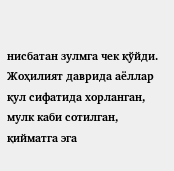нисбатан зулмга чек қўйди. Жоҳилият даврида аёллар қул сифатида хорланган, мулк каби сотилган, қийматга эга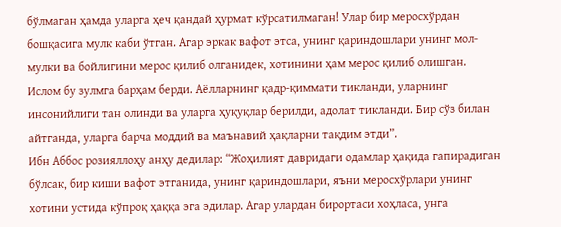бўлмаган ҳамда уларга ҳеч қандай ҳурмат кўрсатилмаган! Улар бир меросхўрдан бошқасига мулк каби ўтган. Агар эркак вафот этса, унинг қариндошлари унинг мол-мулки ва бойлигини мерос қилиб олганидек, хотинини ҳам мерос қилиб олишган.
Ислом бу зулмга барҳам берди. Аёлларнинг қадр-қиммати тикланди, уларнинг инсонийлиги тан олинди ва уларга ҳуқуқлар берилди, адолат тикланди. Бир сўз билан айтганда, уларга барча моддий ва маънавий ҳақларни тақдим этди”.
Ибн Аббос розияллоҳу анҳу дедилар: “Жоҳилият давридаги одамлар ҳақида гапирадиган бўлсак, бир киши вафот этганида, унинг қариндошлари, яъни меросхўрлари унинг хотини устида кўпроқ ҳаққа эга эдилар. Агар улардан бирортаси хоҳласа, унга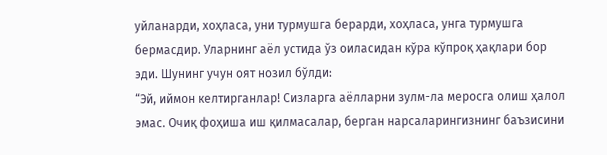уйланарди, хоҳласа, уни турмушга берарди, хоҳласа, унга турмушга бермасдир. Уларнинг аёл устида ўз оиласидан кўра кўпроқ ҳақлари бор эди. Шунинг учун оят нозил бўлди:
“Эй, иймон келтирганлар! Сизларга аёлларни зулм-ла меросга олиш ҳалол эмас. Очиқ фоҳиша иш қилмасалар, берган нарсаларингизнинг баъзисини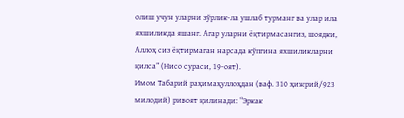олиш учун уларни зўрлик-ла ушлаб турманг ва улар ила яхшиликда яшанг. Агар уларни ёқтирмасангиз, шоядки, Аллоҳ сиз ёқтирмаган нарсада кўпгина яхшиликларни қилса” (Нисо сураси, 19-оят).
Имом Табарий раҳимаҳуллоҳдан (ваф. 310 ҳижрий/923 милодий) ривоят қилинади: “Эркак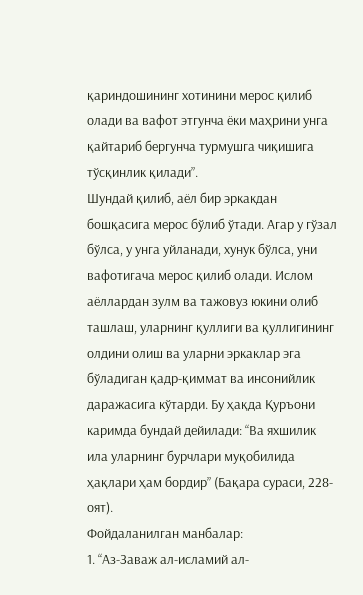қариндошининг хотинини мерос қилиб олади ва вафот этгунча ёки маҳрини унга қайтариб бергунча турмушга чиқишига тўсқинлик қилади”.
Шундай қилиб, аёл бир эркакдан бошқасига мерос бўлиб ўтади. Агар у гўзал бўлса, у унга уйланади, хунук бўлса, уни вафотигача мерос қилиб олади. Ислом аёллардан зулм ва тажовуз юкини олиб ташлаш, уларнинг қуллиги ва қуллигининг олдини олиш ва уларни эркаклар эга бўладиган қадр-қиммат ва инсонийлик даражасига кўтарди. Бу ҳақда Қуръони каримда бундай дейилади: “Ва яхшилик ила уларнинг бурчлари муқобилида ҳақлари ҳам бордир” (Бақара сураси, 228-оят).
Фойдаланилган манбалар:
1. “Аз-Заваж ал-исламий ал-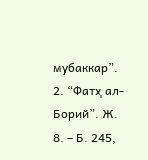мубаккар”.
2. “Фатҳ ал-Борий”. Ж. 8. – Б. 245,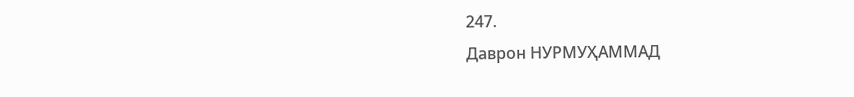247.
Даврон НУРМУҲАММАД